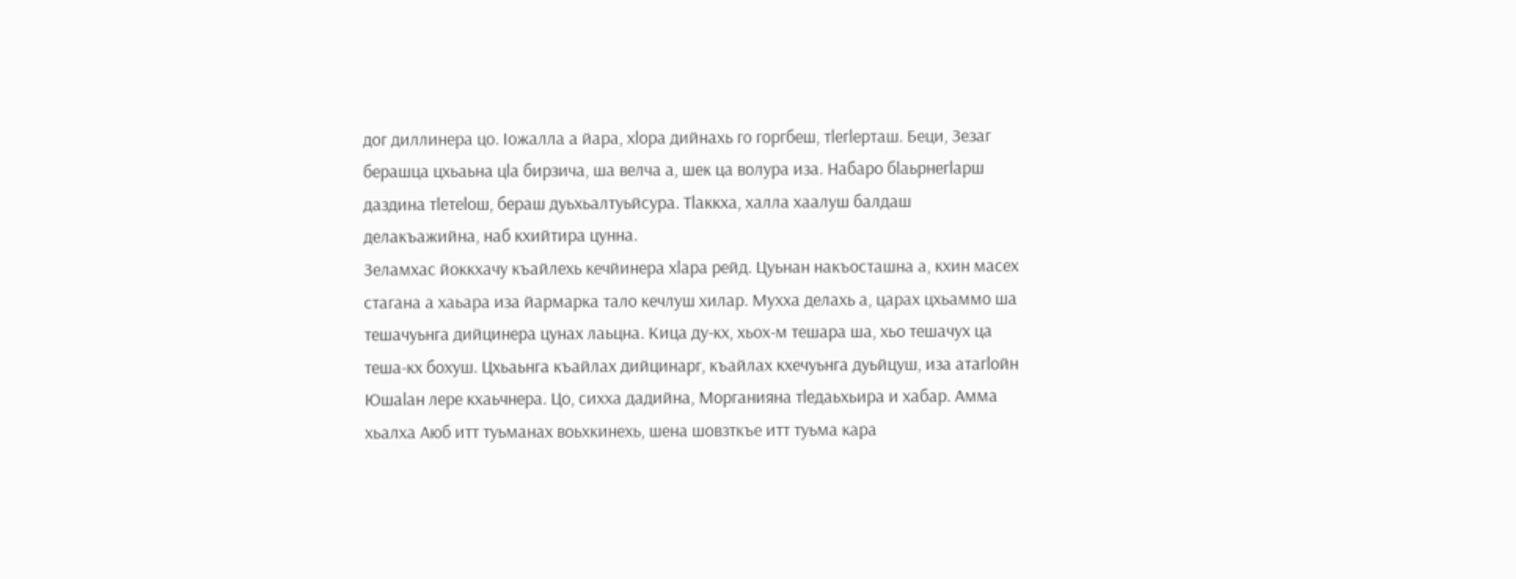дог диллинера цо. Ӏожалла а йара, хӏора дийнахь го горгбеш, тӏегӏерташ. Беци, Зезаг берашца цхьаьна цӏа бирзича, ша велча а, шек ца волура иза. Набаро бӏаьрнегӏарш даздина тӏетеӏош, бераш дуьхьалтуьйсура. Тӏаккха, халла хаалуш балдаш делакъажийна, наб кхийтира цунна.
Зеламхас йоккхачу къайлехь кечйинера хӏара рейд. Цуьнан накъосташна а, кхин масех стагана а хаьара иза йармарка тало кечлуш хилар. Мухха делахь а, царах цхьаммо ша тешачуьнга дийцинера цунах лаьцна. Кица ду-кх, хьох-м тешара ша, хьо тешачух ца теша-кх бохуш. Цхьаьнга къайлах дийцинарг, къайлах кхечуьнга дуьйцуш, иза атагӏойн Юшаӏан лере кхаьчнера. Цо, сихха дадийна, Морганияна тӏедаьхьира и хабар. Амма хьалха Аюб итт туьманах воьхкинехь, шена шовзткъе итт туьма кара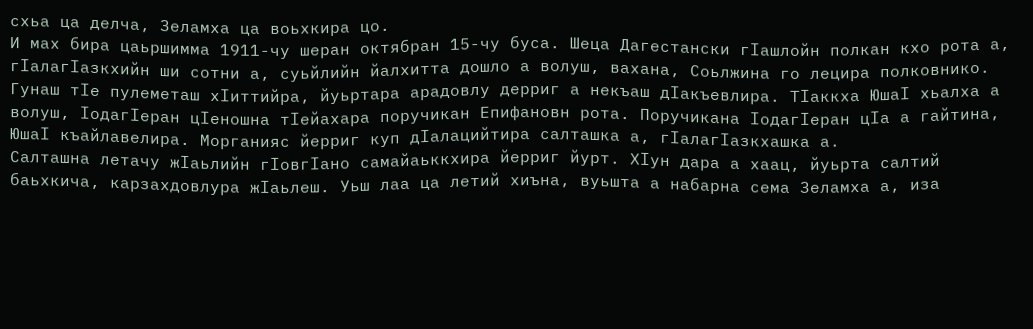схьа ца делча, Зеламха ца воьхкира цо.
И мах бира цаьршимма 1911-чу шеран октябран 15-чу буса. Шеца Дагестански гӏашлойн полкан кхо рота а, гӏалагӏазкхийн ши сотни а, суьйлийн йалхитта дошло а волуш, вахана, Соьлжина го лецира полковнико. Гунаш тӏе пулеметаш хӏиттийра, йуьртара арадовлу дерриг а некъаш дӏакъевлира. Тӏаккха Юшаӏ хьалха а волуш, ӏодагӏеран цӏеношна тӏейахара поручикан Епифановн рота. Поручикана ӏодагӏеран цӏа а гайтина, Юшаӏ къайлавелира. Морганияс йерриг куп дӏалацийтира салташка а, гӏалагӏазкхашка а.
Салташна летачу жӏаьлийн гӏовгӏано самайаьккхира йерриг йурт. Хӏун дара а хаац, йуьрта салтий баьхкича, карзахдовлура жӏаьлеш. Уьш лаа ца летий хиъна, вуьшта а набарна сема Зеламха а, иза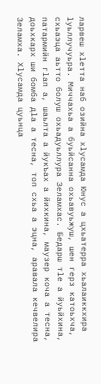ларвеш хӏетта наб озийна хӏусамда Юнус а цхьатерра хьалаиккхира ӏуьллучуьра. Миччахьа а буьйсанна охьавуьжуш, шен герз катоьхча, схьаэца аьтто болуш охьадуьллура Зеламхас. Бедарш тӏе а йуьйхина, патармийн гӏап а, шаьлта а йукъах а йихкина, маузер коча а тесна, доьхкарх ши бомба дӏа а тесна, топ схьа а эцна, аравала кечвелира Зеламха. Хӏусамда цуьнца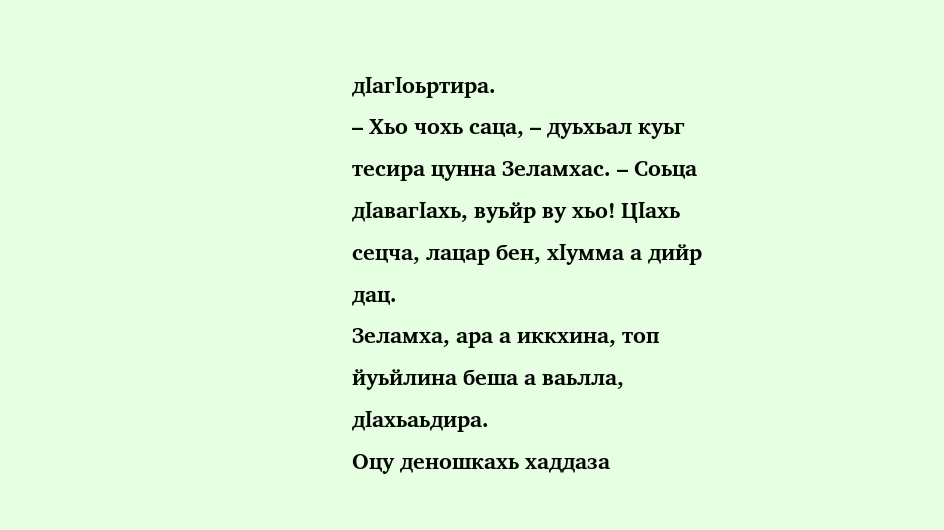дӏагӏоьртира.
– Хьо чохь саца, – дуьхьал куьг тесира цунна Зеламхас. – Соьца дӏавагӏахь, вуьйр ву хьо! Цӏахь сецча, лацар бен, хӏумма а дийр дац.
Зеламха, ара а иккхина, топ йуьйлина беша а ваьлла, дӏахьаьдира.
Оцу деношкахь хаддаза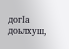догӏа доьлхуш,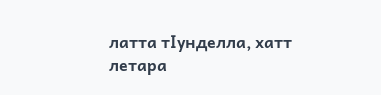латта тӏунделла, хатт летара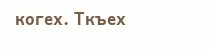когех. Ткъех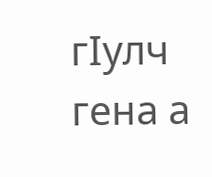гӏулч гена а